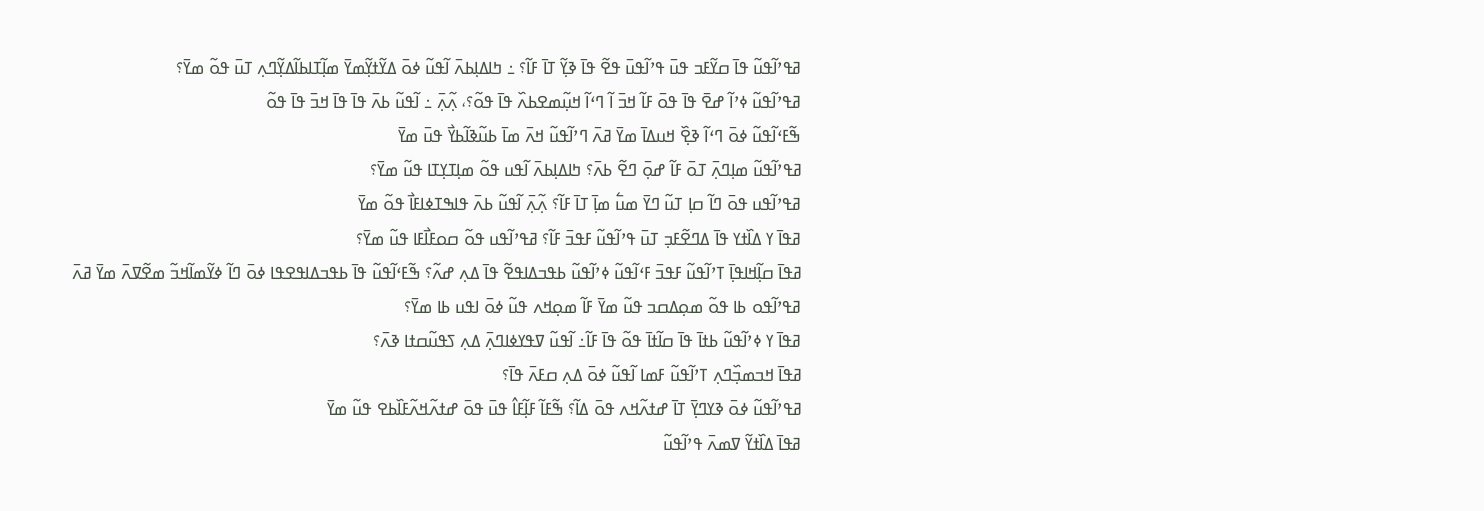ߥߟߴߊ߬ߟߎ߬ ߟߊ߫ ߛߌ߬ߓߏ ߟߎ߫ ߟߴߊ߬ߟߎ߫ ߟߐ߬ ߟߊ߫ ߢߌ߲߬ ߠߊ߫ ߓߊ߬؟ ߸ ߤߊߡߊ߲ߕߍ߫ ߊ߬ߟߎ߬ ߦߋ߫ ߡߌ߬ߙߌ߲߬ߘߌ߫ ߘߊ߲߬ߠߊߕߊ߬ߡߌ߲߬ߣߍ߲ ߠߎ߫ ߟߋ߬ ߘߌ߫؟
ߥߟߴߊ߬ߟߎ߬ ߦߴߊ߬ ߝߐ߫ ߟߊ߫ ߟߋ߫ ߓߊ߬ ߞߏ߫ ߊ߬ ߣߵߊ߬ ߞߎ߲߬ߘߐߕߍ߰ ߟߊ߫ ߟߋ߬؟، ߍ߲߬ߍ߲߫ ߸ ߊ߬ߟߎ߬ ߕߍ߫ ߟߊ߫ ߟߊ߫ ߞߏ߫ ߟߊ߫ ߟߋ߬
ߒ߬ߓߵߊ߬ߟߎ߬ ߦߋ߫ ߣߵߊ߬ ߢߐ߲߰ ߞߎߡߊ߫ ߘߌ߫ ߥߍ߫ ߣߴߊ߬ߟߎ߬ ߞߍ߫ ߘߊ߫ ߕߎ߬ߢߊ߬ߕߌ߯ ߟߎ߫ ߘߌ߫
ߥߟߴߊ߬ߟߎ߬ ߘߊ߲ߣߍ߲߫ ߠߋ߫ ߓߊ߬ ߝߋ߲߫ ߣߐ߬ ߕߍ߫؟ ߤߊߡߊ߲ߕߍ߫ ߊ߬ߟߎ ߟߋ߬ ߘߊ߲ߠߌ߲ߠߊ ߟߎ߬ ߘߌ߫؟
ߥߟߴߊ߬ߟߎ ߟߋ߫ ߣߊ߬ ߛߊ߲ ߠߎ߬ ߣߌ߫ ߘߎ߱ ߘߊ߲߫ ߠߊ߫ ߓߊ߬؟ ߍ߲߬ߍ߲߫ ߊ߬ߟߎ߬ ߕߍ߫ ߟߊߒߠߦߊߓߊ߯ ߟߋ߬ ߘߌ߫
ߥߟߊ߫ ߌ ߡߊ߰ߙߌ ߟߊ߫ ߡߣߐ߬ߓߏ߲ ߠߎ߫ ߟߴߊ߬ߟߎ߬ ߓߟߏ߫ ߓߊ߬؟ ߥߟߴߊ߬ߟߎ ߟߋ߬ ߛߋߓߊ߯ߓߊ ߟߎ߬ ߘߌ߫؟
ߥߟߊ߫ ߛߊ߲߬ߞߊߟߊ߲߫ ߠߴߊ߬ߟߎ߬ ߓߟߏ߫ ߓߵߊ߬ߟߎ߬ ߦߴߊ߬ߟߎ߬ ߕߟߏߡߊߟߐ߬ ߟߊ߫ ߡߍ߲ ߝߍ߬؟ ߒ߬ߓߵߊ߬ߟߎ߬ ߟߊ߫ ߕߟߏߡߊߟߐߟߊ ߦߋ߫ ߣߊ߬ ߦߌ߬ߘߊ߬ߞߏ߬ ߘߐ߬ߜߍ߫ ߘߌ߫ ߥߍ߫
ߥߟߴߊ߬ߟߋ ߕߊ ߟߋ߬ ߘߋ߲ߡߛߏ ߟߎ߬ ߘߌ߫ ߓߊ߬ ߘߋ߲ߞߍ ߟߎ߬ ߦߋ߫ ߊߟߎ ߕߊ ߘߌ߫؟
ߥߟߊ߫ ߌ ߦߴߊ߬ߟߎ߬ ߕߙߊ߫ ߟߊ߫ ߛߊ߬ߙߊ߫ ߟߋ߬ ߟߊ߫ ߓߊ߬߸ ߊ߬ߟߎ߬ ߜߟߌߦߊߣߍ߲߫ ߡߍ߲ ߖߟߎ߬ߛߙߊ ߢߍ߫؟
ߥߟߊ߫ ߞߏߘߏ߲߰ߣߍ߲ ߠߴߊ߬ߟߎ߬ ߓߘߊ ߊ߬ߟߎ߬ ߦߋ߫ ߡߍ߲ ߛߓߍ߫ ߟߊ߫؟
ߥߟߴߊ߬ߟߎ߬ ߦߋ߫ ߢߌߣߌ߲߫ ߠߊ߫ ߝߙߍ߬ߞߍ ߟߋ߫ ߡߊ߬؟ ߒ߬ߓߊ߬ ߓߊ߲߬ߓߊ߮ ߟߎ߫ ߟߋ߫ ߝߙߍ߬ߞߍ߬ߓߊ߰ߕߐ ߟߎ߬ ߘߌ߫
ߥߟߊ߫ ߡߊ߰ߙߌ߬ ߜߘߍ߫ ߟߴߊ߬ߟߎ߬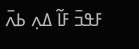ߓߟߏ߫ ߓߊ߬ ߡߍ߲ ߕߍ߫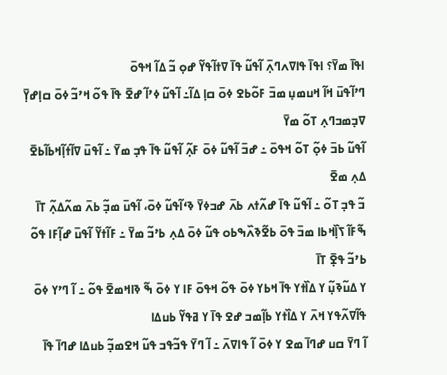ߊߟߊ߫ ߘߌ߫؟ ߊߟߊ߫ ߟߊߜߍߣߍ߲߫ ߊ߬ߟߎ߬ ߟߊ߫ ߜߙߊ߬ߟߌ߬ ߝߋ߲ ߏ߬ ߡߊ߬ ߞߟߋ߫
ߣߴߊ߬ߟߎ߫ ߞߊ߬ ߞߎߘߎ߲ ߘߏ߫ ߓߋ߬ߕߐ ߦߋ߫ ߛߊ߲ ߡߊ߬߸ ߊ߬ߟߎ߬ ߦߴߊ߬ ߝߐ߫ ߟߊ߫ ߟߋ߬ ߞߴߏ߬ ߦߋ߫ ߛߊ߲ߝߌ߲߫ ߜߏ߲ߘߏߣߍ߲ ߠߋ߬ ߘߌ߫
ߊ߬ߟߎ߬ ߕߏ߫ ߦߋ߲߬ ߠߋ߬ ߞߟߋ߫ ߸ ߝߏ߫ ߊ߬ߟߎ߬ ߦߋ߫ ߓߍ߲߬ ߊ߬ߟߎ߬ ߟߊ߫ ߟߏ߲ ߘߌ߫ ߸ ߊ߬ߟߎ߫ ߜߊ߬ߙߊ߲߬ߞߕߊ߬ߕߐ߫ ߡߍ߲ ߘߐ߫
ߏ߬ ߟߏ߲ ߠߋ߬ ߸ ߊ߬ߟߎ߬ ߟߊ߫ ߝߍ߬ߙߍ ߕߍ߫ ߝߏߦߌ߫ ߢߵߊ߬ߟߎ߬ ߦߋ߫، ߊ߬ߟߎ߫ ߘߏ߲߬ ߕߍ߫ ߘߍ߬ߡߍ߲߬ ߠߊ߫
ߒ߬ߓߊ߬ ߖߊ߲߰ߞߕߊ ߘߏ߫ ߟߋ߫ ߕߐ߬ߢߍ߰ߒߕߋ ߟߎ߬ ߦߋ߫ ߡߍ߲ ߕߴߏ߬ ߘߌ߫ ߸ ߓߊ߬ߙߌ߬ ߊ߬ߟߎ߫ ߝߊ߲߬ߓߊ ߟߋ߬ ߕߴߏ߬ ߟߐ߲߫ ߠߊ߫
ߌ ߡߎ߬ߢߎ߲߬ ߌ ߡߊ߰ߙߌ ߟߊ߫ ߞߕߌ ߦߋ߫ ߟߋ߬ ߞߟߋ߫ ߓߊ ߌ ߦߋ߫ ߒ߬ ߢߊߞߘߐ߫ ߟߋ߬ ߸ ߊ߬ ߣߴߌ ߦߋ߫ ߟߊ߬ߜߍ߬ߟߌ ߞߍ߫ ߌ ߡߊ߰ߙߌ ߕߊ߲߬ߘߏ ߝߐ ߟߊ߫ ߌ ߥߟߌ߬ ߕߎߡߊ
ߊ߬ ߣߌ߫ ߛߎ ߝߣߊ߫ ߘߐ ߌ ߦߋ߫ ߊ߬ ߟߊߜߍ߫ ߸ ߊ߬ ߣߌ߫ ߟߏ߬ߟߏ ߟߎ߬ ߞߐߘߏ߲߬ ߕߎߡߊ ߝߣߊ߫ ߟߊ߫